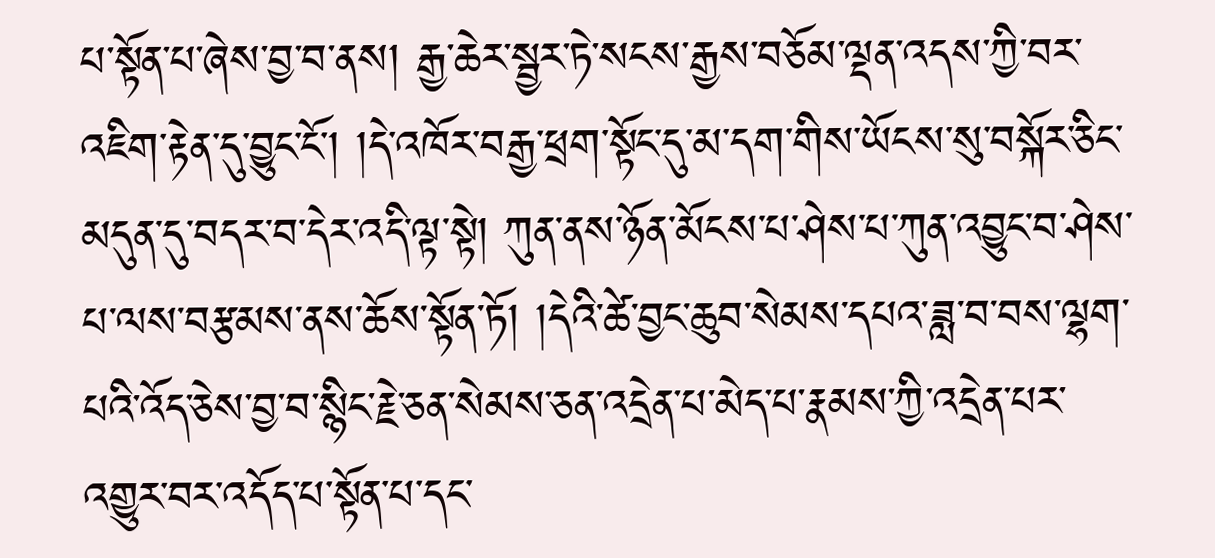པ་སྟོན་པ་ཞེས་བྱ་བ་ནས། རྒྱ་ཆེར་སྦྱར་ཏེ་སངས་རྒྱས་བཅོམ་ལྡན་འདས་ཀྱི་བར་འཇིག་རྟེན་དུ་བྱུང་ངོ་། །དེ་འཁོར་བརྒྱ་ཕྲག་སྟོང་དུ་མ་དག་གིས་ཡོངས་སུ་བསྐོར་ཅིང་མདུན་དུ་བདར་བ་དེར་འདི་ལྟ་སྟེ། ཀུན་ནས་ཉོན་མོངས་པ་ཤེས་པ་ཀུན་འབྱུང་བ་ཤེས་པ་ལས་བརྩམས་ནས་ཆོས་སྟོན་ཏོ། །དེའི་ཚེ་བྱང་ཆུབ་སེམས་དཔའ་ཟླ་བ་བས་ལྷག་པའི་འོད་ཅེས་བྱ་བ་སྙིང་རྗེ་ཅན་སེམས་ཅན་འདྲེན་པ་མེད་པ་རྣམས་ཀྱི་འདྲེན་པར་འགྱུར་བར་འདོད་པ་སྟོན་པ་དང་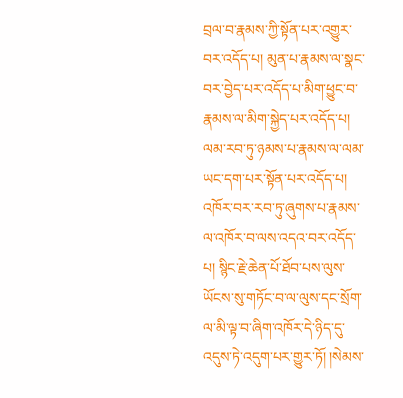བྲལ་བ་རྣམས་ཀྱི་སྟོན་པར་འགྱུར་བར་འདོད་པ། མུན་པ་རྣམས་ལ་སྣང་བར་བྱེད་པར་འདོད་པ་མིག་ཕྱུང་བ་རྣམས་ལ་མིག་སྐྱེད་པར་འདོད་པ། ལམ་རབ་ཏུ་ཉམས་པ་རྣམས་ལ་ལམ་ཡང་དག་པར་སྟོན་པར་འདོད་པ། འཁོར་བར་རབ་ཏུ་ཞུགས་པ་རྣམས་ལ་འཁོར་བ་ལས་འདའ་བར་འདོད་པ། སྙིང་རྗེ་ཆེན་པོ་ཐོབ་པས་ལུས་ཡོངས་སུ་གཏོང་བ་ལ་ལུས་དང་སྲོག་ལ་མི་ལྟ་བ་ཞིག་འཁོར་དེ་ཉིད་དུ་འདུས་ཏེ་འདུག་པར་གྱུར་ཏོ། །སེམས་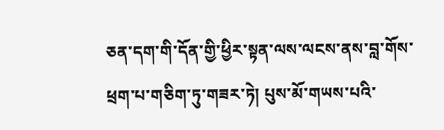ཅན་དག་གི་དོན་གྱི་ཕྱིར་སྟན་ལས་ལངས་ནས་བླ་གོས་ཕྲག་པ་གཅིག་ཏུ་གཟར་ཏེ། པུས་མོ་གཡས་པའི་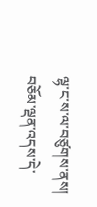ལྷ་ང་ས་ལ་བཙུགས་ནས། བཅོམ་ལྡན་འདས་དེ་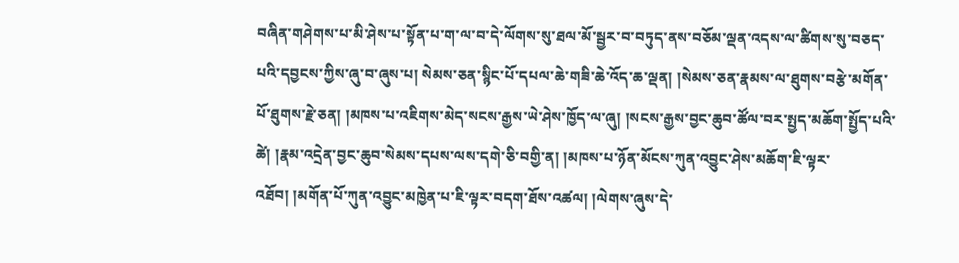བཞིན་གཤེགས་པ་མི་ཤེས་པ་སྟོན་པ་ག་ལ་བ་དེ་ལོགས་སུ་ཐལ་མོ་སྦྱར་བ་བཏུད་ནས་བཅོམ་ལྡན་འདས་ལ་ཚིགས་སུ་བཅད་པའི་དབྱངས་ཀྱིས་ཞུ་བ་ཞུས་པ། སེམས་ཅན་སྙིང་པོ་དཔལ་ཆེ་གཟི་ཆེ་འོད་ཆ་ལྡན། །སེམས་ཅན་རྣམས་ལ་ཐུགས་བརྩེ་མགོན་པོ་ཐུགས་རྗེ་ཅན། །མཁས་པ་འཇིགས་མེད་སངས་རྒྱས་ཡེ་ཤེས་ཁྱོད་ལ་ཞུ། །སངས་རྒྱས་བྱང་ཆུབ་ཚོལ་བར་སྤྱད་མཆོག་སྤྱོད་པའི་ཚེ། །རྣམ་འདྲེན་བྱང་ཆུབ་སེམས་དཔས་ལས་དགེ་ཅི་བགྱི་ན། །མཁས་པ་ཉོན་མོངས་ཀུན་འབྱུང་ཤེས་མཆོག་ཇི་ལྟར་འཐོབ། །མགོན་པོ་ཀུན་འབྱུང་མཁྱེན་པ་ཇི་ལྟར་བདག་ཐོས་འཚལ། །ལེགས་ཞུས་དེ་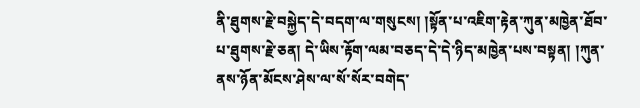ནི་ཐུགས་རྗེ་བསྐྱེད་དེ་བདག་ལ་གསུངས། །སྟོན་པ་འཇིག་རྟེན་ཀུན་མཁྱེན་ཐོབ་པ་ཐུགས་རྗེ་ཅན། དེ་ཡིས་རྟོག་ལམ་བཅད་དེ་དེ་ཉིད་མཁྱེན་པས་བསྟན། །ཀུན་ནས་ཉོན་མོངས་ཤེས་ལ་སོ་སོར་བགེད་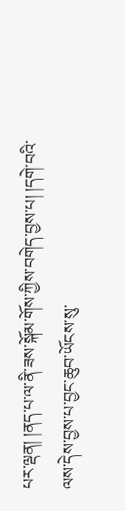པར་ལྡན། །ནད་པ་ལ་ནི་ཟས་སྐོམ་གོས་ཀྱིས་བགེད་བྱས་པ། །དགེ་བའི་ལས་དེས་བྱས་པ་བྱང་ཆུབ་ཡོངས་སུ་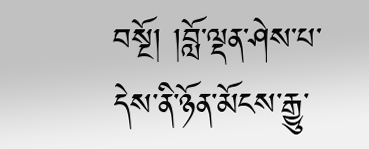བསྔོ། །བློ་ལྡན་ཤེས་པ་དེས་ནི་ཉོན་མོངས་རྒྱུ་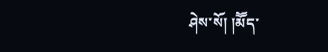ཤེས་སོ། །མཽད་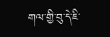གལ་གྱི་བུ་དེ་ཇི་